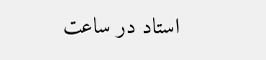استاد در ساعت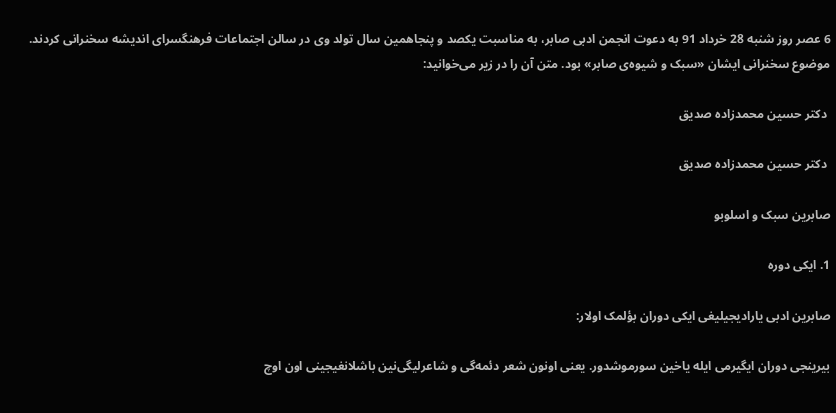6 عصر روز شنبه 28 خرداد 91 به دعوت انجمن ادبی صابر، به مناسبت یکصد و پنجاهمین سال تولد وی در سالن اجتماعات فرهنگسرای اندیشه سخنرانی کردند. موضوع سخنرانی ایشان «سبک و شیوه‌ی صابر» بود. متن آن را در زیر می‌خوانید:

 دکتر حسین محمدزاده صدیق

 دکتر حسین محمدزاده صدیق

صابرین سبک و اسلوبو

1. ایکی دوره

صابرین ادبی یارادیجیلیغی ایکی دوران بؤلمک اولار:

بیرینجی دوران ایگیرمی ایله یاخین سورموشدور. یعنی اونون شعر دئمه‌گی و شاعرلیگی‌نین باشلانغیجینی اون اوچ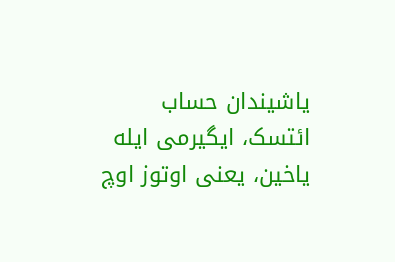یاشیندان حساب ائتسک، ایگیرمی ایله یاخین، یعنی اوتوز اوچ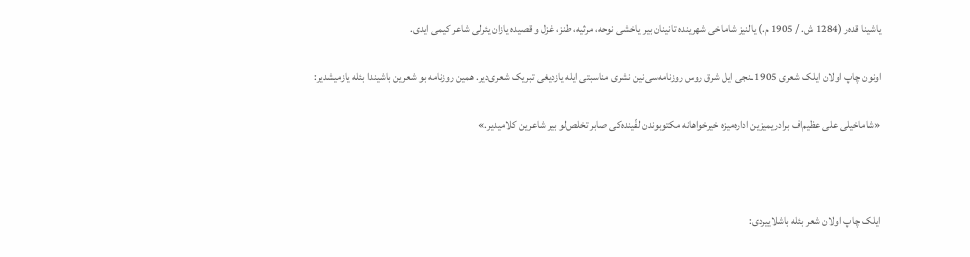یاشینا قده‌ر (1284 ش. / 1905 م.) یالنیز شاماخی شهرینده تانینان بیر یاخشی نوحه، مرثیه، طنز، غزل و قصیده یازان یئرلی شاعر کیمی ایدی.

اونون چاپ اولان ایلک شعری 1905 ـنجی ایل شرق روس روزنامه‌سی‌نین نشری مناسبتی ایله یازدیغی تبریک شعری‌دیر. همین روزنامه بو شعرین باشیندا بئله یازمیشدیر:

«شاماخیلی علی عظیم‌اف برادریمیزین اداره‌میزه خیرخواهانه مکتوبوندن لفّینده‌کی صابر تخلص‌لو بیر شاعرین کلامیدیر.»



ایلک چاپ اولان شعر بئله باشلاییردی: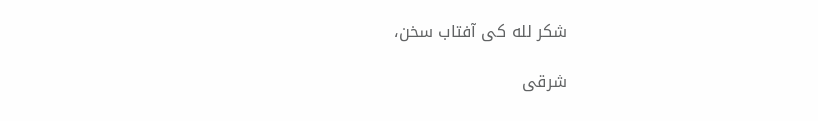شکر لله کی آفتاب سخن،

شرقی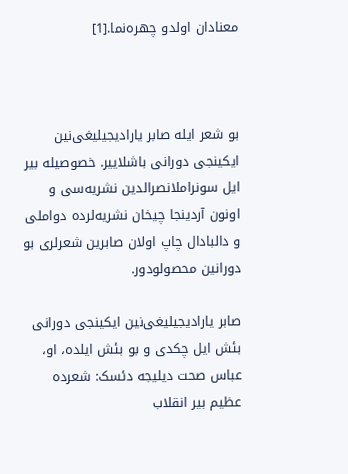معنادان اولدو چهره‌نما.[1]



بو شعر ایله صابر یارادیجیلیغی‌نین ایکینجی دورانی باشلاییر. خصوصیله بیر ایل سونراملانصرالدین نشریه‌سی و اونون آردینجا چیخان نشریه‌لرده دواملی و دالبادال چاپ اولان صابرین شعرلری بو دورانین محصولودور.

صابر یارادیجیلیغی‌نین ایکینجی دورانی بئش ایل چکدی و بو بئش ایلده، او، عباس صحت دیلیجه دئسک: شعرده عظیم بیر انقلاب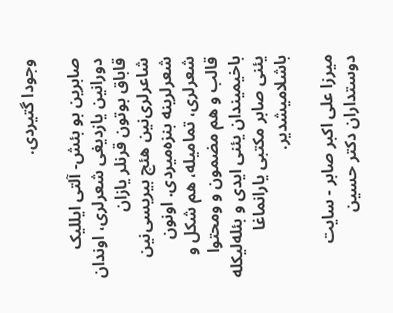وجودا گتیردی.

صابرین بو بئش- آلتی ایللیک دورانین یازدیغی شعرلری، اوندان قاباق بوتون قرنلر یازان شاعرلری‌نین هئچ بیریسی‌نین شعرلرینه بنزه‌میردی. اونون شعرلری، تمامیله، هم شکل و قالب و هم مضمون و ومحتوا باخیمیندان یئنی ایدی و بئله‌لیکله یئنی صابر مکتبی یارانماغا باشلامیشدیر.

میرزا علی اکبر صابر - سایت دوستداران دکتر حسین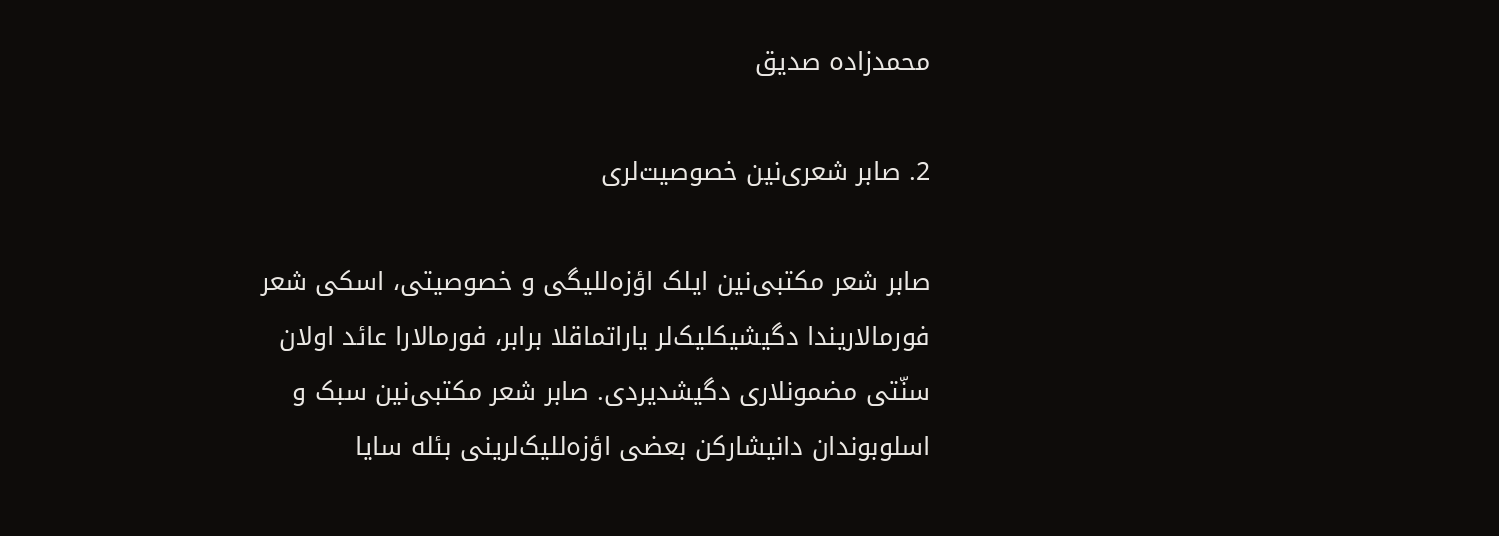محمدزاده صدیق

2. صابر شعری‌نین خصوصیت‌لری

صابر شعر مکتبی‌نین ایلک اؤزه‌للیگی و خصوصیتی، اسکی شعر فورمالاریندا دگیشیکلیک‌لر یاراتماقلا برابر، فورمالارا عائد اولان سنّتی مضمونلاری دگیشدیردی. صابر شعر مکتبی‌نین سبک و اسلوبوندان دانیشارکن بعضی اؤزه‌للیک‌لرینی بئله سایا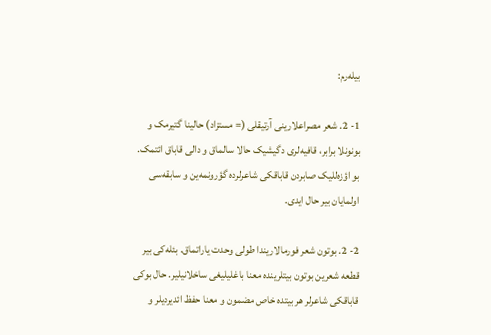بیله‌رم:

1- 2. شعر مصراعلارینی آرتیقلی (= مستزاد) حالینا گتیرمک و بونونلا برابر، قافیه‌لری دگیشیک حالا سالماق و دالی قاباق ائتمک. بو اؤزه‌للیک صابردن قاباقکی شاعرلرده گؤرونمه‌ین و سابقه‌سی اولمایان بیر حال ایدی.

2- 2. بوتون شعر فورمالاریندا طولی وحدت یاراتماق. بئله‌کی بیر قطعه شعرین بوتون بیتلرینده معنا باغلیلیغی ساخلانیلیر. حال بوکی قاباقکی شاعرلر هر بیتده خاص مضمون و معنا حفظ ائدیردیلر و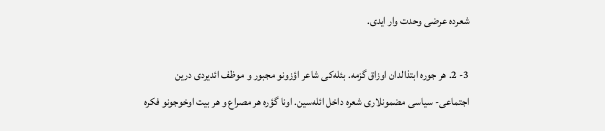شعرده عرضی وحدت وار ایدی.

3- 2. هر جوره ابتذالدان اوزاق گزمه. بئله‌کی شاعر اؤزونو مجبور و موظف ائدیردی درین اجتماعی- سیاسی مضمونلاری شعره داخل ائله‌سین. اونا گؤره هر مصراع و هر بیت اوخوجونو فکره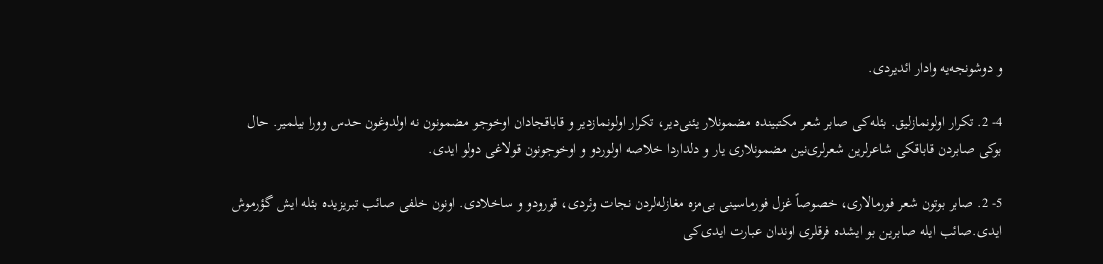و دوشونجه‌یه وادار ائدیردی.

4- 2. تکرار اولونمازلیق. بئله‌کی صابر شعر مکتبینده مضمونلار یئنی‌دیر، تکرار اولونمازدیر و قاباقجادان اوخوجو مضمونون نه اولدوغون حدس وورا بیلمیر. حال بوکی صابردن قاباقکی شاعرلرین شعرلری‌نین مضمونلاری یار و دلداردا خلاصه اولوردو و اوخوجونون قولاغی دولو ایدی.

5- 2. صابر بوتون شعر فورمالاری، خصوصاً غزل فورماسینی بی‌مزه مغازله‌لردن نجات وئردی، قورودو و ساخلادی. اونون خلفی صائب تبریزیده بئله ایش گؤرموش ایدی.صائب ایله صابرین بو ایشده فرقلری اوندان عبارت ایدی‌کی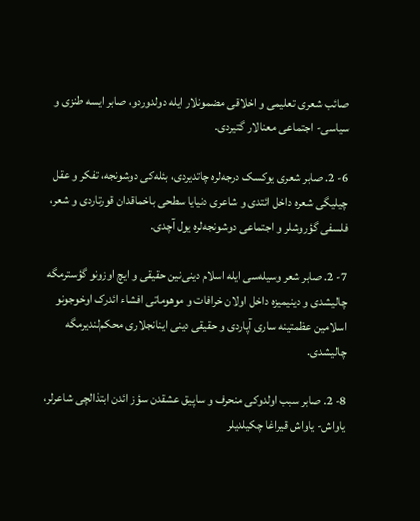صائب شعری تعلیمی و اخلاقی مضمونلار ایله دولدوردو، صابر ایسه طنزی و سیاسی- اجتماعی معنالار گتیردی.

6- 2. صابر شعری یوکسک درجه‌لره چاتدیردی، بئله‌کی دوشونجه، تفکر و عقل چیلیگی شعره داخل ائتدی و شاعری دنیایا سطحی باخماقدان قورتاردی و شعر، فلسفی گؤروشلر و اجتماعی دوشونجه‌لره یول آچدی.

7- 2. صابر شعر وسیله‌سی ایله اسلام دینی‌نین حقیقی و ایچ اوزونو گؤسترمگه چالیشدی و دینیمیزه داخل اولان خرافات و موهوماتی افشاء ائدرک اوخوجونو اسلامین عظمتینه ساری آپاردی و حقیقی دینی اینانجلاری محکم‌لندیرمگه چالیشدی.

8- 2. صابر سبب اولدوکی منحرف و ساپیق عشقدن سؤز ائدن ابتذالچی شاعرلر، یاواش- یاواش قیراغا چکیلدیلر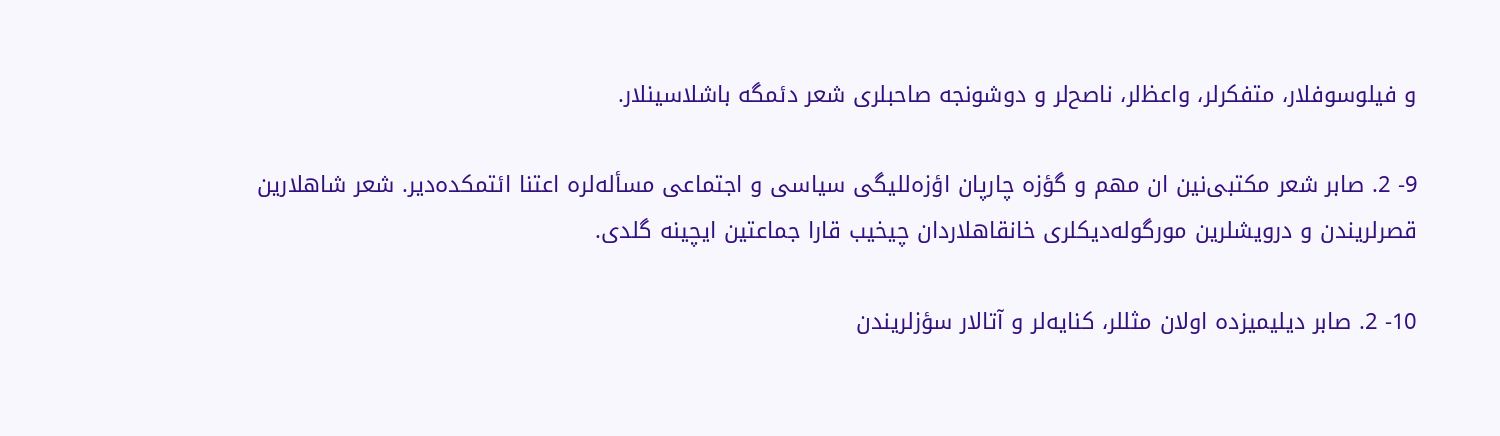و فیلوسوفلار، متفکرلر، واعظ‌لر، ناصح‌لر و دوشونجه صاحبلری شعر دئمگه باشلاسینلار.

9- 2. صابر شعر مکتبی‌نین ان مهم و گؤزه چارپان اؤزه‌للیگی سیاسی و اجتماعی مسأله‌لره اعتنا ائتمکده‌دیر. شعر شاهلارین قصرلریندن و درویشلرین مورگوله‌دیکلری خانقاهلاردان چیخیب قارا جماعتین ایچینه گلدی.

10- 2. صابر دیلیمیزده اولان مثللر، کنایه‌لر و آتالار سؤزلریندن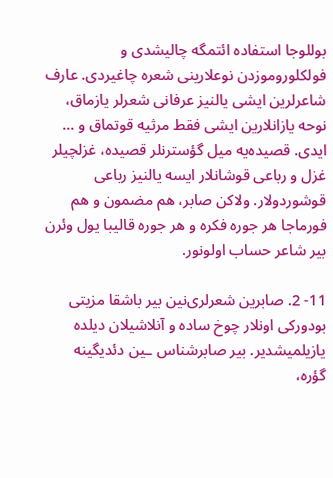بوللوجا استفاده ائتمگه چالیشدی و فولکلوروموزدن نوعلارینی شعره چاغیردی. عارف شاعرلرین ایشی یالنیز عرفانی شعرلر یازماق، نوحه یازانلارین ایشی فقط مرثیه قوتماق و ... ایدی. قصیده‌یه میل گؤسترنلر قصیده، غزلچیلر غزل و رباعی قوشانلار ایسه یالنیز رباعی قوشوردولار. ولاکن صابر، هم مضمون و هم فورماجا هر جوره فکره و هر جوره قالیبا یول وئرن بیر شاعر حساب اولونور.

11- 2. صابرین شعرلری‌نین بیر باشقا مزیتی بودورکی اونلار چوخ ساده و آنلاشیلان دیلده یازیلمیشدیر. بیر صابرشناس ـین دئدیگینه گؤره،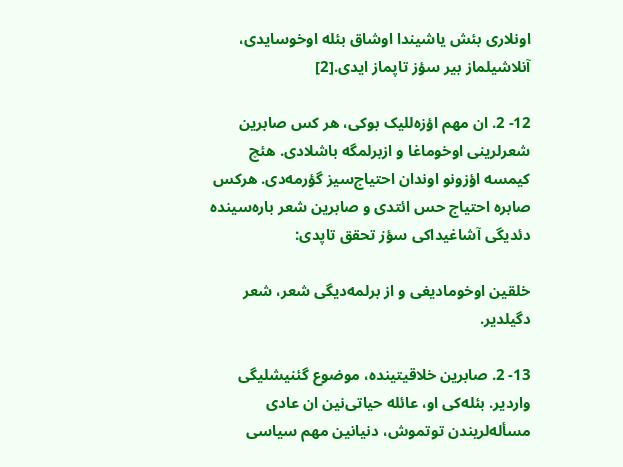اونلاری بئش یاشیندا اوشاق بئله اوخوسایدی، آنلاشیلماز بیر سؤز تاپماز ایدی.[2]

12- 2. ان مهم اؤزه‌للیک بوکی، هر کس صابرین شعرلرینی اوخوماغا و ازبرلمگه باشلادی. هئچ کیمسه اؤزونو اوندان احتیاج‌سیز گؤرمه‌دی. هرکس صابره احتیاج حس ائتدی و صابرین شعر باره‌سینده دئدیگی آشاغیداکی سؤز تحقق تاپدی:

خلقین اوخومادیغی و از برلمه‌دیگی شعر، شعر دگیلدیر.

13- 2. صابرین خلاقیتینده، موضوع گئنیشلیگی واردیر. بئله‌‌کی او، عائله حیاتی‌نین ان عادی مسأله‌لریندن توتموش، دنیانین مهم سیاسی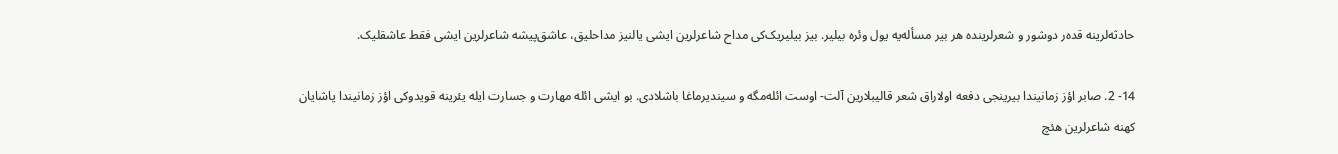حادثه‌لرینه قده‌ر دوشور و شعرلرینده هر بیر مسأله‌یه یول وئره بیلیر. بیز بیلیریک‌کی مداح شاعرلرین ایشی یالنیز مداحلیق، عاشق‌پیشه شاعرلرین ایشی فقط عاشقلیک.

14- 2. صابر اؤز زمانیندا بیرینجی دفعه اولاراق شعر قالیبلارین آلت- اوست ائله‌مگه و سیندیرماغا باشلادی. بو ایشی ائله مهارت و جسارت ایله یئرینه قویدوکی اؤز زمانیندا یاشایان کهنه شاعرلرین هئچ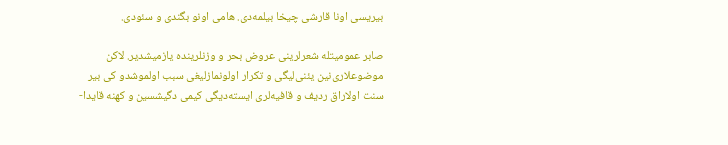بیریسی اونا قارشی چیخا بیلمه‌دی. هامی اونو بگندی و سئودی.

صابر عمومیتله شعرلرینی عروض بحر و وزنلرینده یازمیشدیر. لاکن موضوعلاری‌نین یئنی‌لیگی و تکرار اولونمازلیغی سبب اولموشدو کی بیر سنت اولاراق ردیف و قافیه‌لری ایسته‌دیگی کیمی دگیشسین و کهنه قایدا-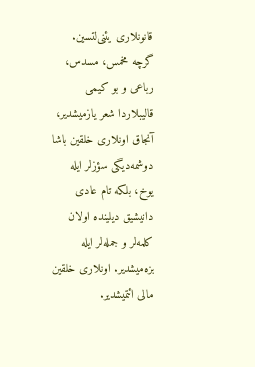قانونلاری یئنی‌لتسین. گرچه مخمس، مسدس، رباعی و بو کیمی قالیبلاردا شعر یازمیشدیر، آنجاق اونلاری خلقین باشا دوشمه‌دیگی سؤزلر ایله یوخ، بلکه تام عادی دانیشیق دیلینده اولان کلمه‌لر و جمله‌لر ایله بزه‌میشدیر. اونلاری خلقین مالی ائتمیشدیر.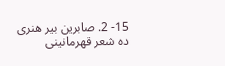15- 2. صابرین بیر هنری ده شعر قهرمانینی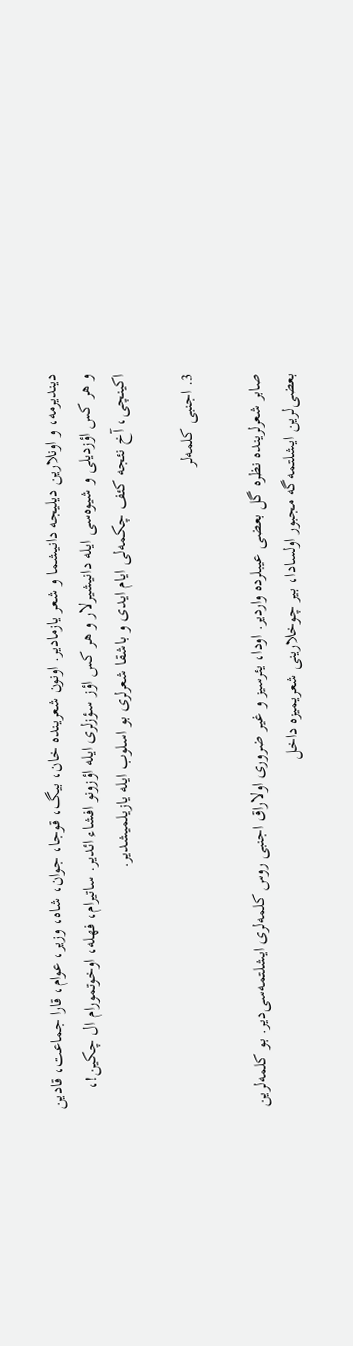دیندیرمه، و اونلارین دیلیجه دانیشما و شعر یازمادیر. اونون شعرینده خان، بیگ، قوجا، جوان، شاه، وزیر، عوام، قارا جماعت، قادین و هر کس اؤزدیلی و شیوه‌سی ایله دانیشیرلار و هر کس اؤز سؤزلری ایله اؤزونو افشاء ائدیر. ساتیرام، فهله، اوخوتمورام ال چکین!، اکینچی، آخ نئجه کئف چکمه‌لی ایام ایدی و باشقا شعرلری بو اسلوب ایله یازیلمیشدیر.

3. اجنبی کلمه‌لر

صابر شعرلرینده نظره گل بعضی عیبلرده واردیر. اودا، یئرسیز و غیر ضروری اولاراق اجنبی روس کلمه‌لری ایشلتمه‌سی‌دیر. بو کلمه‌لرین بعضی‌لرین ایشلتمه‌گه مجبور اولسادا، بیر چوخلارینی شعریمیزه داخل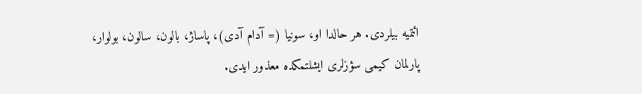ائتمیه بیلردی. هر حالدا او، سونیا (= آدام آدی)، پاساژ، بالون، سالون، بولوار، پارلمان کیمی سؤزلری ایشلتمکده معذور ایدی.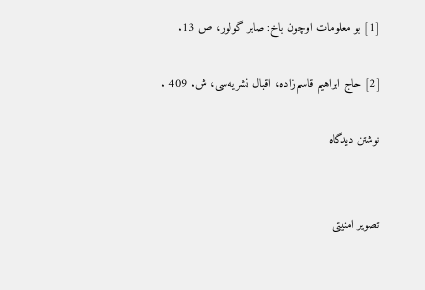[1] بو معلومات اوچون باخ: صابر گولور، ص 13.

[2] حاج ابراهیم قاسم‌زاده، اقبال نشریه‌سی، ش. 409 .

نوشتن دیدگاه


تصویر امنیتی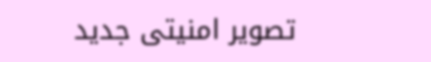تصویر امنیتی جدید